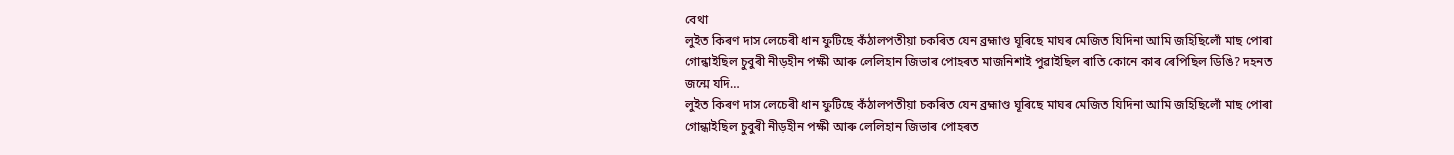বেথা
লুইত কিৰণ দাস লেচেৰী ধান ফুটিছে কঁঠালপতীয়া চকৰিত যেন ব্ৰহ্মাণ্ড ঘূৰিছে মাঘৰ মেজিত যিদিনা আমি জহিছিলোঁ মাছ পোৰা গোন্ধাইছিল চুবুৰী নীড়হীন পক্ষী আৰু লেলিহান জিভাৰ পোহৰত মাজনিশাই পুৱাইছিল ৰাতি কোনে কাৰ ৰেপিছিল ডিঙি? দহনত জন্মে যদি…
লুইত কিৰণ দাস লেচেৰী ধান ফুটিছে কঁঠালপতীয়া চকৰিত যেন ব্ৰহ্মাণ্ড ঘূৰিছে মাঘৰ মেজিত যিদিনা আমি জহিছিলোঁ মাছ পোৰা গোন্ধাইছিল চুবুৰী নীড়হীন পক্ষী আৰু লেলিহান জিভাৰ পোহৰত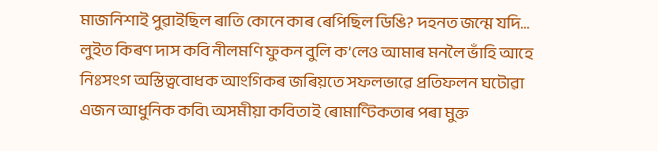মাজনিশাই পুৱাইছিল ৰাতি কোনে কাৰ ৰেপিছিল ডিঙি? দহনত জন্মে যদি…
লুইত কিৰণ দাস কবি নীলমণি ফুকন বুলি ক’লেও আমাৰ মনলৈ ভাঁহি আহে নিঃসংগ অস্তিত্ববোধক আংগিকৰ জৰিয়তে সফলভাৱে প্ৰতিফলন ঘটোৱা এজন আধুনিক কবি৷ অসমীয়া কবিতাই ৰোমাণ্টিকতাৰ পৰা মুক্ত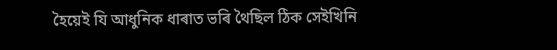হৈয়েই যি আধুনিক ধাৰাত ভৰি থৈছিল ঠিক সেইখিনি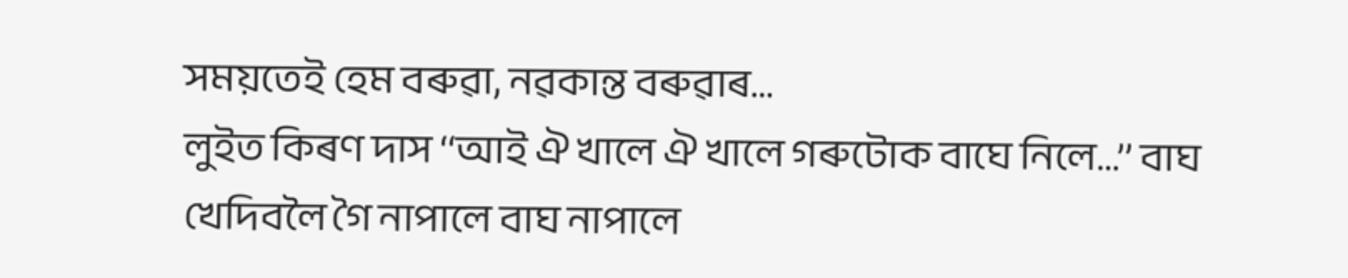সময়তেই হেম বৰুৱা, নৱকান্ত বৰুৱাৰ…
লুইত কিৰণ দাস ‘‘আই ঐ খালে ঐ খালে গৰুটোক বাঘে নিলে…’’ বাঘ খেদিবলৈ গৈ নাপালে বাঘ নাপালে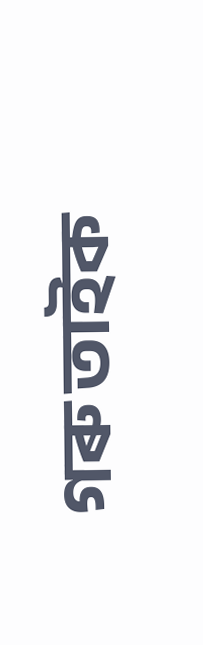গৰু তাইক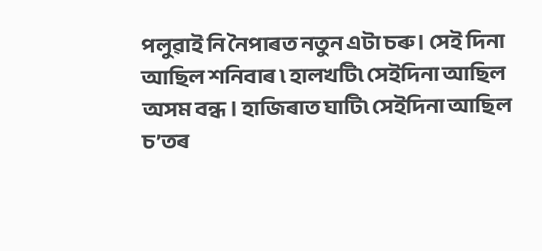পলুৱাই নি নৈপাৰত নতুন এটা চৰু। সেই দিনা আছিল শনিবাৰ ৷ হালখটি৷ সেইদিনা আছিল অসম বন্ধ। হাজিৰাত ঘাটি৷ সেইদিনা আছিল চ’তৰ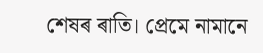শেষৰ ৰাতি। প্ৰেমে নামানে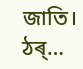জাতি। ঠৰ্…